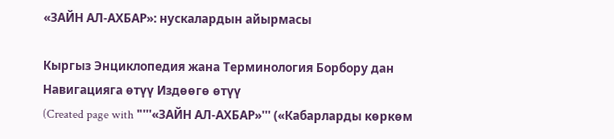«ЗАЙН АЛ-АХБАР»: нускалардын айырмасы

Кыргыз Энциклопедия жана Терминология Борбору дан
Навигацияга өтүү Издөөгө өтүү
(Created page with "'''«ЗАЙН АЛ-АХБАР»''' («Кабарларды көркөм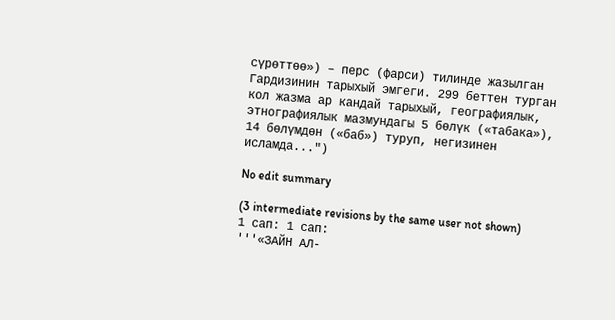сүрөттөө») – перс (фарси) тилинде жазылган Гардизинин тарыхый эмгеги. 299 беттен турган кол жазма ар кандай тарыхый, географиялык, этнографиялык мазмундагы 5 бөлүк («табака»), 14 бөлүмдөн («баб») туруп, негизинен исламда...")

No edit summary

(3 intermediate revisions by the same user not shown)
1 сап: 1 сап:
'''«ЗАЙН АЛ-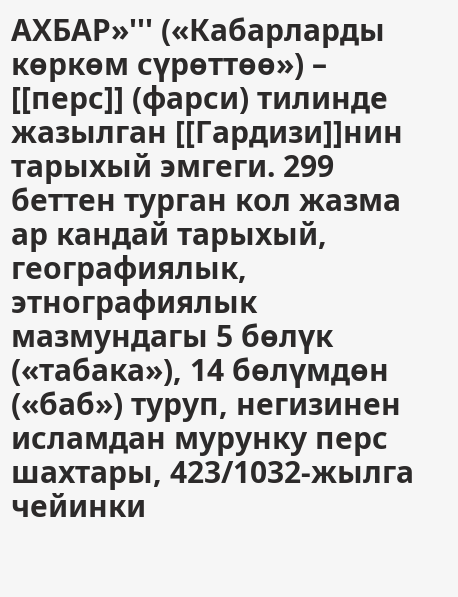АХБАР»''' («Кабарларды көркөм сүрөттөө») – [[перс]] (фарси) тилинде жазылган [[Гардизи]]нин тарыхый эмгеги. 299 беттен турган кол жазма ар кандай тарыхый, географиялык, этнографиялык мазмундагы 5 бөлүк («табака»), 14 бөлүмдөн («баб») туруп, негизинен исламдан мурунку перс шахтары, 423/1032-жылга чейинки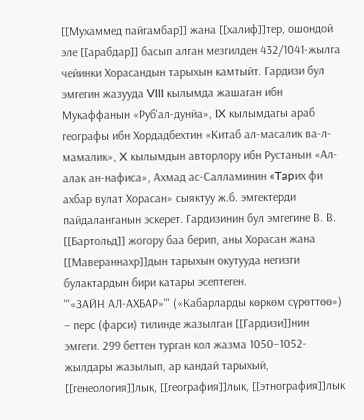[[Мухаммед пайгамбар]] жана [[халиф]]тер, ошондой эле [[арабдар]] басып алган мезгилден 432/1041-жылга чейинки Хорасандын тарыхын камтыйт. Гардизи бул эмгегин жазууда VIII кылымда жашаган ибн Мукаффанын «Руб'ал-дунйа», IX кылымдагы араб географы ибн Хордадбехтин «Китаб ал-масалик ва-л-мамалик», X кылымдын авторлору ибн Рустанын «Ал-алак ан-нафиса», Ахмад ас-Салламинин «Tapих фи ахбар вулат Хорасан» сыяктуу ж.б. эмгектерди пайдаланганын эскерет. Гардизинин бул эмгегине В. В. [[Бартольд]] жогору баа берип, аны Хорасан жана [[Мавераннахр]]дын тарыхын окутууда негизги булактардын бири катары эсептеген.
'''«ЗАЙН АЛ-АХБАР»''' («Кабарларды көркөм сүрөттөө») – перс (фарси) тилинде жазылган [[Гардизи]]нин эмгеги. 299 беттен турган кол жазма 1050–1052-жылдары жазылып, ар кандай тарыхый, [[генеология]]лык, [[география]]лык, [[этнография]]лык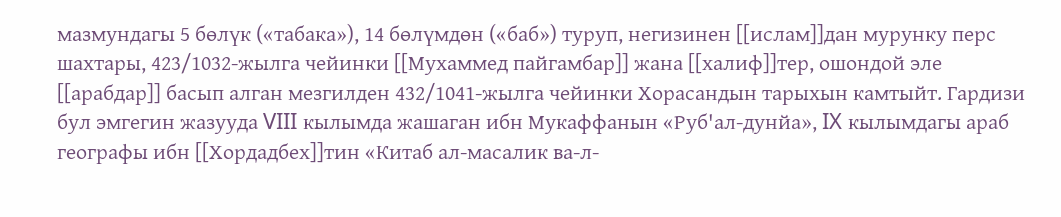мазмундагы 5 бөлүк («табака»), 14 бөлүмдөн («баб») туруп, негизинен [[ислам]]дан мурунку перс шахтары, 423/1032-жылга чейинки [[Мухаммед пайгамбар]] жана [[халиф]]тер, ошондой эле [[арабдар]] басып алган мезгилден 432/1041-жылга чейинки Хорасандын тарыхын камтыйт. Гардизи бул эмгегин жазууда VIII кылымда жашаган ибн Мукаффанын «Руб'ал-дунйа», IX кылымдагы араб географы ибн [[Хордадбех]]тин «Китаб ал-масалик ва-л-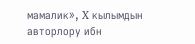мамалик», X кылымдын авторлору ибн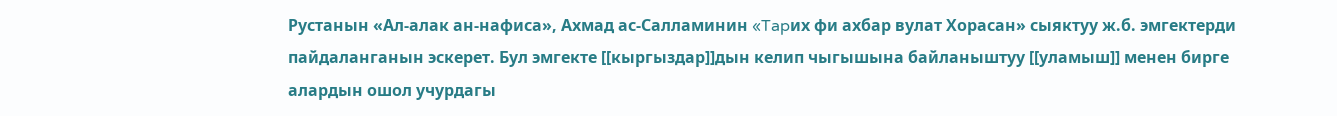Рустанын «Ал-алак ан-нафиса», Ахмад ас-Салламинин «Tapих фи ахбар вулат Хорасан» сыяктуу ж.б. эмгектерди пайдаланганын эскерет. Бул эмгекте [[кыргыздар]]дын келип чыгышына байланыштуу [[уламыш]] менен бирге алардын ошол учурдагы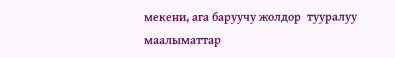мекени, ага баруучу жолдор  тууралуу маалыматтар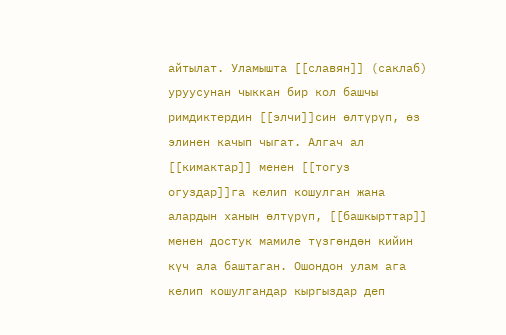айтылат. Уламышта [[славян]] (саклаб) уруусунан чыккан бир кол башчы римдиктердин [[элчи]]син өлтүрүп, өз элинен качып чыгат. Алгач ал [[кимактар]] менен [[тогуз огуздар]]га келип кошулган жана алардын ханын өлтүрүп, [[башкырттар]] менен достук мамиле түзгөндөн кийин күч ала баштаган. Ошондон улам ага келип кошулгандар кыргыздар деп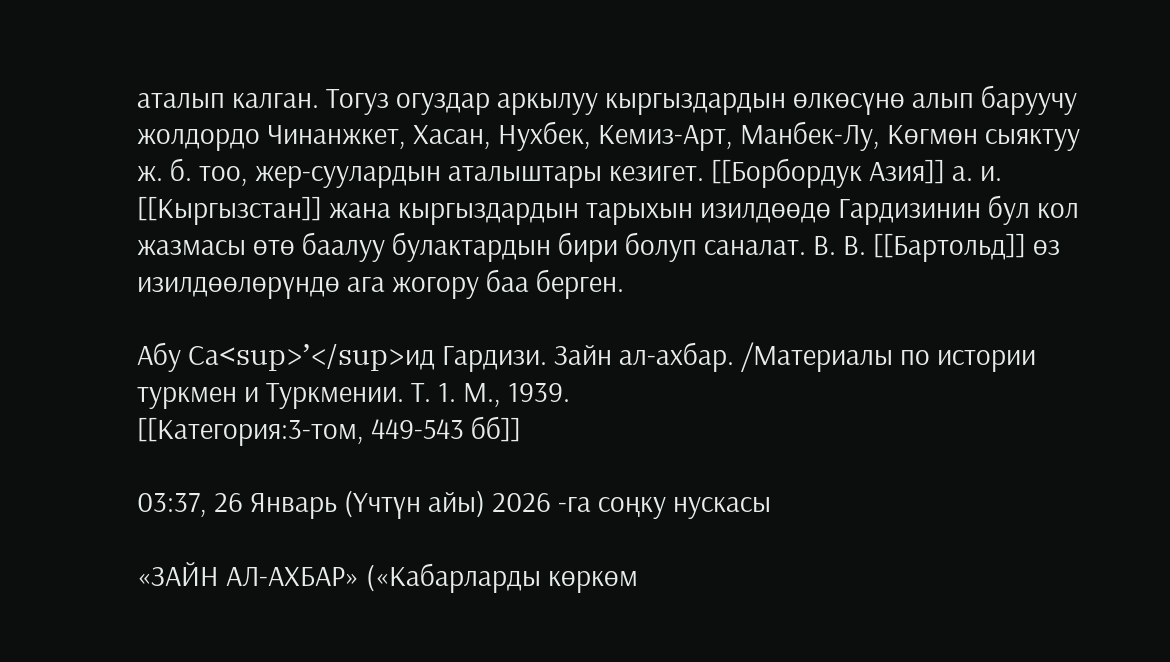аталып калган. Тогуз огуздар аркылуу кыргыздардын өлкөсүнө алып баруучу жолдордо Чинанжкет, Хасан, Нухбек, Кемиз-Арт, Манбек-Лу, Көгмөн сыяктуу ж. б. тоо, жер-суулардын аталыштары кезигет. [[Борбордук Азия]] а. и. [[Кыргызстан]] жана кыргыздардын тарыхын изилдөөдө Гардизинин бул кол жазмасы өтө баалуу булактардын бири болуп саналат. В. В. [[Бартольд]] өз изилдөөлөрүндө ага жогору баа берген.

Абу Са<sup>’</sup>ид Гардизи. Зайн ал-ахбар. /Материалы по истории туркмен и Туркмении. Т. 1. М., 1939.
[[Категория:3-том, 449-543 бб]]

03:37, 26 Январь (Үчтүн айы) 2026 -га соңку нускасы

«ЗАЙН АЛ-АХБАР» («Кабарларды көркөм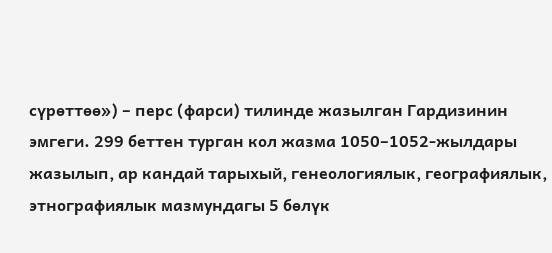сүрөттөө») – перс (фарси) тилинде жазылган Гардизинин эмгеги. 299 беттен турган кол жазма 1050–1052-жылдары жазылып, ар кандай тарыхый, генеологиялык, географиялык, этнографиялык мазмундагы 5 бөлүк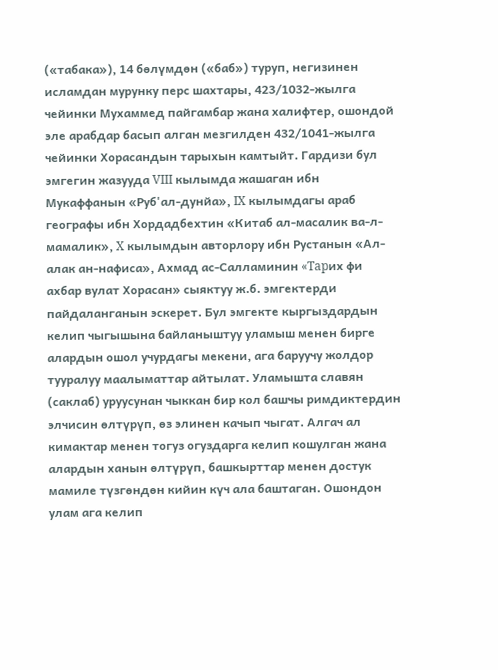(«табака»), 14 бөлүмдөн («баб») туруп, негизинен исламдан мурунку перс шахтары, 423/1032-жылга чейинки Мухаммед пайгамбар жана халифтер, ошондой эле арабдар басып алган мезгилден 432/1041-жылга чейинки Хорасандын тарыхын камтыйт. Гардизи бул эмгегин жазууда VIII кылымда жашаган ибн Мукаффанын «Руб'ал-дунйа», IX кылымдагы араб географы ибн Хордадбехтин «Китаб ал-масалик ва-л-мамалик», X кылымдын авторлору ибн Рустанын «Ал-алак ан-нафиса», Ахмад ас-Салламинин «Tapих фи ахбар вулат Хорасан» сыяктуу ж.б. эмгектерди пайдаланганын эскерет. Бул эмгекте кыргыздардын келип чыгышына байланыштуу уламыш менен бирге алардын ошол учурдагы мекени, ага баруучу жолдор  тууралуу маалыматтар айтылат. Уламышта славян (саклаб) уруусунан чыккан бир кол башчы римдиктердин элчисин өлтүрүп, өз элинен качып чыгат. Алгач ал кимактар менен тогуз огуздарга келип кошулган жана алардын ханын өлтүрүп, башкырттар менен достук мамиле түзгөндөн кийин күч ала баштаган. Ошондон улам ага келип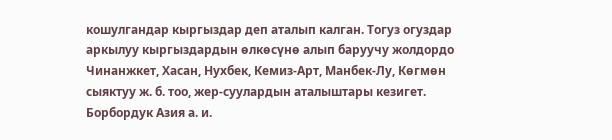кошулгандар кыргыздар деп аталып калган. Тогуз огуздар аркылуу кыргыздардын өлкөсүнө алып баруучу жолдордо Чинанжкет, Хасан, Нухбек, Кемиз-Арт, Манбек-Лу, Көгмөн сыяктуу ж. б. тоо, жер-суулардын аталыштары кезигет. Борбордук Азия а. и.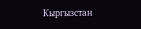Кыргызстан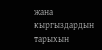жана кыргыздардын тарыхын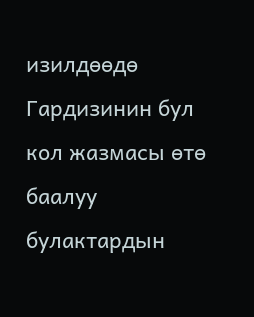изилдөөдө Гардизинин бул кол жазмасы өтө баалуу булактардын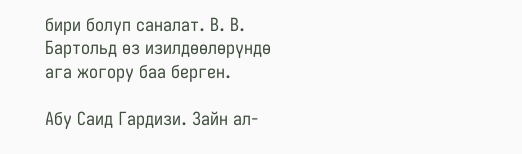бири болуп саналат. В. В. Бартольд өз изилдөөлөрүндө ага жогору баа берген.

Абу Саид Гардизи. Зайн ал-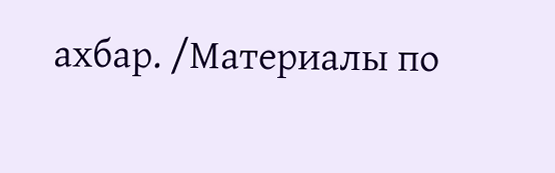ахбар. /Материалы по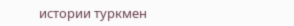истории туркмен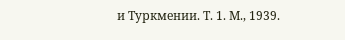и Туркмении. Т. 1. М., 1939.